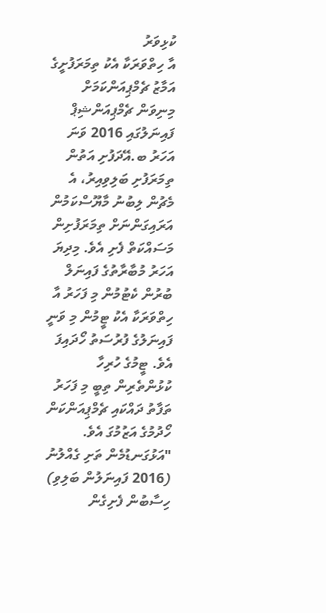ކުޅިވަރު
އާ ހިތްވަރަކާ އެކު ތިމަރަފުށީގެ އަމާޒު ޗެމްޕިއަންކަމަށް
މިނިވަން ޗެމްޕިއަންޝިޕް ފައިނަލުގައި 2016 ވަނަ އަހަރު ބ.އޭދަފުށި އަތުން ތިމަރަފުށި ބަލިވިއިރު، އެ މެޗުން ލިބުނު މާޔޫސްކަމުން އަރައިގަންނަށް ތިމަރަފުށިން މަސައްކަތް ފެށި އެވެ. މިދިޔަ އަހަރު މުބާރާތުގެ ފައިނަލް ބުރުން ކެޓުމުން މި ފަހަރު އާ ހިތްވަރަކާ އެކު ޓީމުން މި ވަނީ ފައިނަލުގެ ފުރުސަތު ހޯދައިފަ އެވެ. ޓީމުގެ ހުރިހާ ކުޅުންތެރިން ތިބީ މި ފަހަރު ތަފާތު ދައްކައި ޗެމްޕިއަންކަން ހޯދުމުގެ އަޒުމުގަ އެވެ.
"އަޅުގަނޑުމެން ތަށި ގެއްލުނު (2016 ފައިނަލުން ބަލިވި) ހިސާބުން ފެށިގެން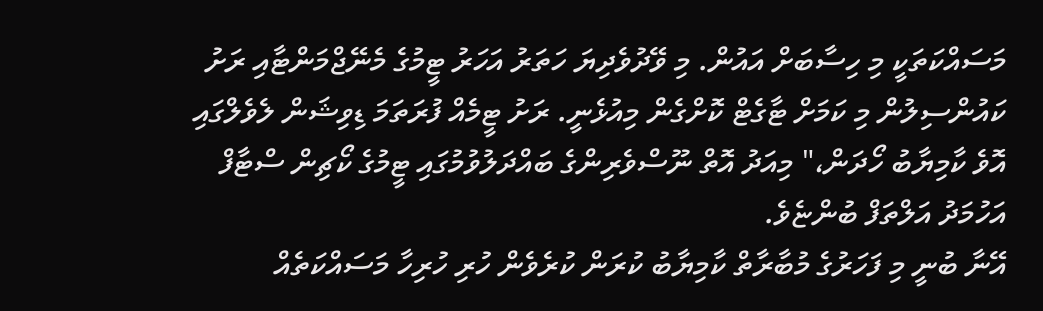މަސައްކަތަކީ މި ހިސާބަށް އައުން. މި ވޭދުވެދިޔަ ހަތަރު އަހަރު ޓީމުގެ މެނޭޖްމަންޓާއި ރަށު ކައުންސިލުން މި ކަމަށް ޓާގެޓް ކޮށްގެން މިއުޅެނީ. ރަށު ޓީމެއް ފުރަތަމަ ޑިވިޝަން ލެވެލްގައި އޮވެ ކާމިޔާބު ހޯދަން،" މިއަދު އޮތް ނޫސްވެރިންގެ ބައްދަލުވުމުގައި ޓީމުގެ ކޯޗިން ސްޓާފް އަހުމަދު އަލްތަފް ބުންޏެވެ.
އޭނާ ބުނީ މި ފަހަރުގެ މުބާރާތް ކާމިޔާބު ކުރަން ކުރެވެން ހުރި ހުރިހާ މަސައްކަތެއް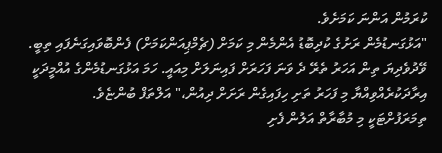ކުރަމުން އަންނަ ކަމަށެވެ.
"އަޅުގަނޑުމެން ރަށުގެ ކުދިބޮޑު އެންމެން މި ކަމަށް (ޗެމްޕިއަންކަމަށް) ފެންބޮވައިގަނެފައި ތިބީ. ވޭދުވެދިޔަ ތިން އަހަރު ތެރޭ ދެ ވަނަ ފަހަރަށް ފައިނަލަށް މިއައީ. ހަމަ އަޅުގަނޑުމެންގެ އުއްމީދަކީ އިރާދަކުރެއްވިއްޔާ މި ފަހަރު ތަށި ހިފައިގެން ރަށަށް ދިއުން،" އަލްތަފް ބުންޏެވެ.
ތިމަރަފުށްޓަކީ މި މުބާރާތް އަލުން ފެށި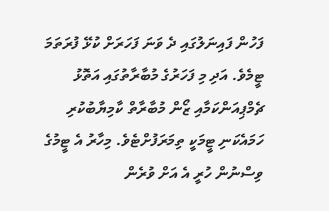ފަހުން ފައިނަލުގައި ދެ ވަނަ ފަހަރަށް ކުޅޭ ފުރަތަމަ ޓީމެވެ. އަދި މި ފަހަރުގެ މުބާރާތުގައި އަތޮޅު ޗެމްޕިއަންކަމާއި ޒޯން މުބާރާތް ކާމިޔާބުކުރި ހަމައެކަނި ޓީމަކީ ތިމަރަފުށްޓެވެ. މިހާރު އެ ޓީމުގެ ވިސްނުން ހުރީ އެ އަށް ވުރެން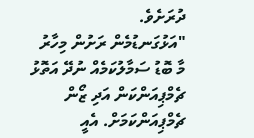ދުރަށެވެ.
"އަޅުގަނޑުމެން ރަށުން މިހާރު މާ ބޮޑު ސަމާލުކަމެއް ނުދޭ އަތޮޅު ޗެމްޕިއަންކަން އަދި ޒޯން ޗެމްޕިއަންކަމަށް. އެއީ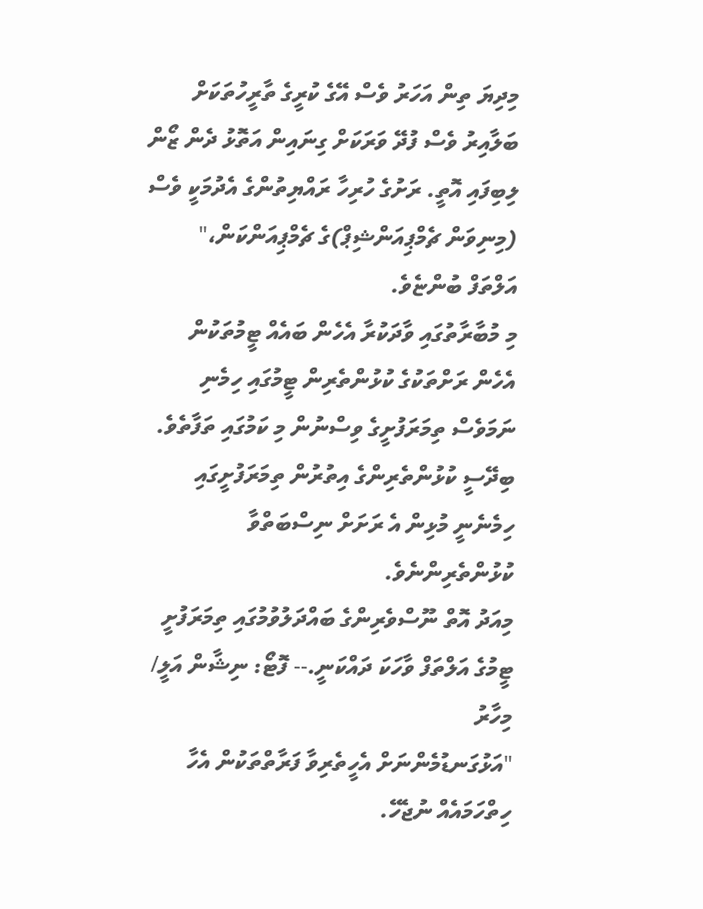މިދިޔަ ތިން އަހަރު ވެސް އޭގެ ކުރީގެ ތާރީހުތަކަށް ބަލާއިރު ވެސް ފުދޭ ވަރަކަށް ގިނައިން އަތޮޅު ދެން ޒޯން ލިބިފައި އޮތީ. ރަށުގެ ހުރިހާ ރައްޔިތުންގެ އެދުމަކީ ވެސް (މިނިވަން ޗެމްޕިއަންޝިޕް)ގެ ޗެމްޕިއަންކަން،" އަލްތަފް ބުންޏެވެ.
މި މުބާރާތުގައި ވާދަކުރާ އެހެން ބައެއް ޓީމުތަކުން އެހެން ރަށްތަކުގެ ކުޅުންތެރިން ޓީމުގައި ހިމެނި ނަމަވެސް ތިމަރަފުށީގެ ވިސްނުން މި ކަމުގައި ތަފާތެވެ. ބިދޭސީ ކުޅުންތެރިންގެ އިތުރުން ތިމަރަފުށީގައި ހިމެނެނީ މުޅިން އެ ރަށަށް ނިސްބަތްވާ ކުޅުންތެރިންނެވެ.
މިއަދު އޮތް ނޫސްވެރިންގެ ބައްދަލުވުމުގައި ތިމަރަފުށީ ޓީމުގެ އަލްތަފް ވާހަކަ ދައްކަނީ.-- ފޮޓޯ: ނިޝާން އަލީ/ މިހާރު
"އަޅުގަނޑުމެންނަށް އެހީތެރިވާ ފަރާތްތަކުން އެހާ ހިތްހަމައެއް ނުޖެހޭ.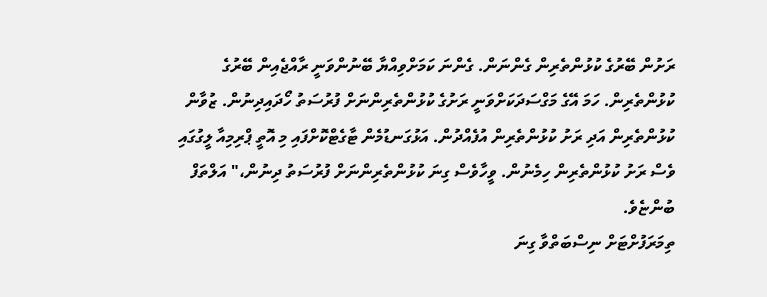ރަށުން ބޭރުގެ ކުޅުންތެރިން ގެންނަން. ގެންނަ ކަމަށްވިއްޔާ ބޭނުންވަނީ ރާއްޖެއިން ބޭރުގެ ކުޅުންތެރިން. ހަމަ އޭގެ މަގްސަދަކަށްވަނީ ރަށުގެ ކުޅުންތެރިންނަށް ފުރުސަތު ހޯދައިދިނުން. ޒުވާން ކުޅުންތެރިން އަދި ރަށު ކުޅުންތެރިން އުފެއްދުން. އަޅުގަނޑުމެން ޓާގެޓްކޮށްފައި މި އޮތީ ޕްރިމިއާ ލީގުގައި ވެސް ރަށު ކުޅުންތެރިން ހިމެނުން. ވީހާވެސް ގިނަ ކުޅުންތެރިންނަށް ފުރުސަތު ދިނުން،" އަލްތަފް ބުންޏެވެ.
ތިމަރަފުށްޓަށް ނިސްބަތްވާ ގިނަ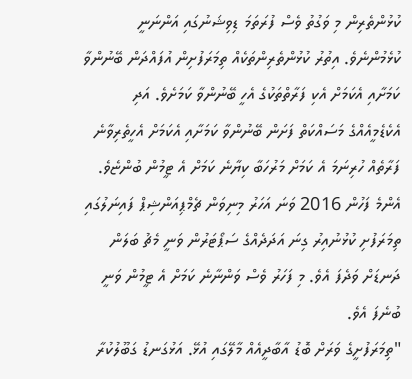ކުޅުންތެރިން މި ވަގުތު ވެސް ފުރަތަމަ ޑިވިޝަނުގައި އަންނަނީ ކުޅެމުންނެވެ. އިތުރު ކުޅުންތެރިންތަކެއް ތިމަރަފުށިން އުފައްދަން ބޭނުންވާ ކަމަށާއި އެކަމަށް އެކި ފަރާތްތަކުގެ އެހީ ބޭނުންވާ ކަމަށެވެ. އަދި އެކެޑެމީއެއްގެ މަސައްކަތް ފަށަން ބޭނުންވާ ކަމަށާއި އެކަމަށް އެހީތެރިވާނެ ފަރާތެއް ހުރިނަމަ އެ ކަމަށް މަރުހަބާ ކިޔާނެ ކަމަށް އެ ޓީމުން ބުންޏެވެ.
އެންމެ ފަހުން 2016 ވަނަ އަހަރު މިނިވަން ޗެމްޕިއަންޝިޕް ފައިނަލުގައި ތިމަރަފުށި ކުޅުނުއިރު ގިނަ އަދަދެއްގެ ސަޕޯޓަރުން ވަނީ މެޗު ބަލަން ދަނޑަށް ވަދެފަ އެވެ. މި ފަހަރު ވެސް ވަންނާނެ ކަމަށް އެ ޓީމުން ވަނީ ބުނެފަ އެވެ.
"ތިމަރަފުށީގެ ވަރަށް ބޮޑު އާބާދީއެއް މާލޭގައި އުޅޭ. އަޅުގަނޑު ގަބޫލުކުރާ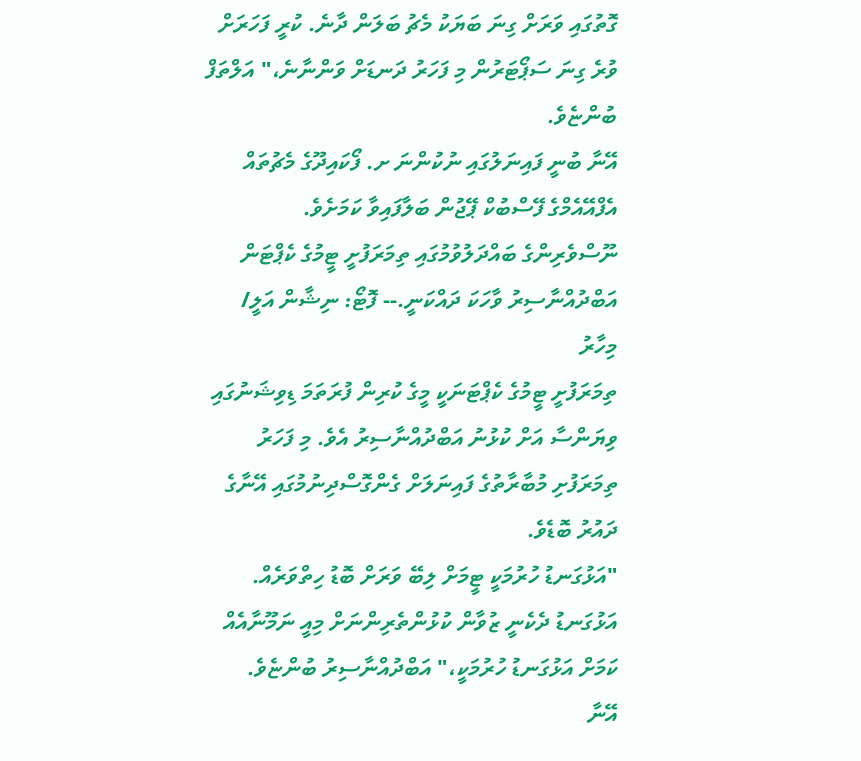ގޮތުގައި ވަރަށް ގިނަ ބަޔަކު މެޗު ބަލަން ދާނެ. ކުރީ ފަހަރަށް ވުރެ ގިނަ ސަޕޯޓަރުން މި ފަހަރު ދަނޑަށް ވަންނާނެ،" އަލްތަފް ބުންޏެވެ.
އޭނާ ބުނީ ފައިނަލުގައި ނުކުންނަ ށ. ފޯކައިދޫގެ މެޗުތައް އެފްއޭއެމްގެ ފޭސްބުކް ޕޭޖުން ބަލާފައިވާ ކަމަށެވެ.
ނޫސްވެރިންގެ ބައްދަލުވުމުގައި ތިމަރަފުށީ ޓީމުގެ ކެޕްޓަން އަބްދުއްނާސިރު ވާހަކަ ދައްކަނީ.-- ފޮޓޯ: ނިޝާން އަލީ/ މިހާރު
ތިމަރަފުށީ ޓީމުގެ ކެޕްޓަނަކީ މީގެ ކުރިން ފުރަތަމަ ޑިވިޝަނުގައި ވިޔަންސާ އަށް ކުޅުނު އަބްދުއްނާސިރު އެވެ. މި ފަހަރު ތިމަރަފުށި މުބާރާތުގެ ފައިނަލަށް ގެންގޮސްދިނުމުގައި އޭނާގެ ދައުރު ބޮޑެވެ.
"އަޅުގަނޑު ހުރުމަކީ ޓީމަށް ލިބޭ ވަރަށް ބޮޑު ހިތްވަރެއް. އަޅުގަނޑު ދެކެނީ ޒުވާން ކުޅުންތެރިންނަށް މިއީ ނަމޫނާއެއް ކަމަށް އަޅުގަނޑު ހުރުމަކީ،" އަބްދުއްނާސިރު ބުންޏެވެ.
އޭނާ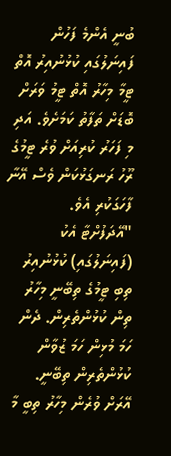ބުނީ އެންމެ ފަހުން ފައިނަލުގައި ކުޅުނުއިރު އޮތް ޓީމާ މިހާރު އޮތް ޓީމު ވަރަށް ބޮޑަށް ތަފާތު ކަމަށެވެ. އަދި މި ފަހަރު ކުރިއަށް ވުރެ ޓީމުގެ ރޫހު ރަނގަޅުކަން ވެސް އޭނާ ފާހަގަކުރި އެވެ.
"އޭދަފުށްޓާ އެކު (ފައިނަލުގައި) ކުޅުނުއިރު ތިބި ޓީމުގެ ތިބޭނީ މިހާރު ތިން ކުޅުންތެރިން. ދެން ހަމަ މުޅިން ހަމަ ޒުވާން ކުޅުންތެރިން ތިބޭނީ. އޭރަށް ވުރެން މިހާރު ތިބީ މާ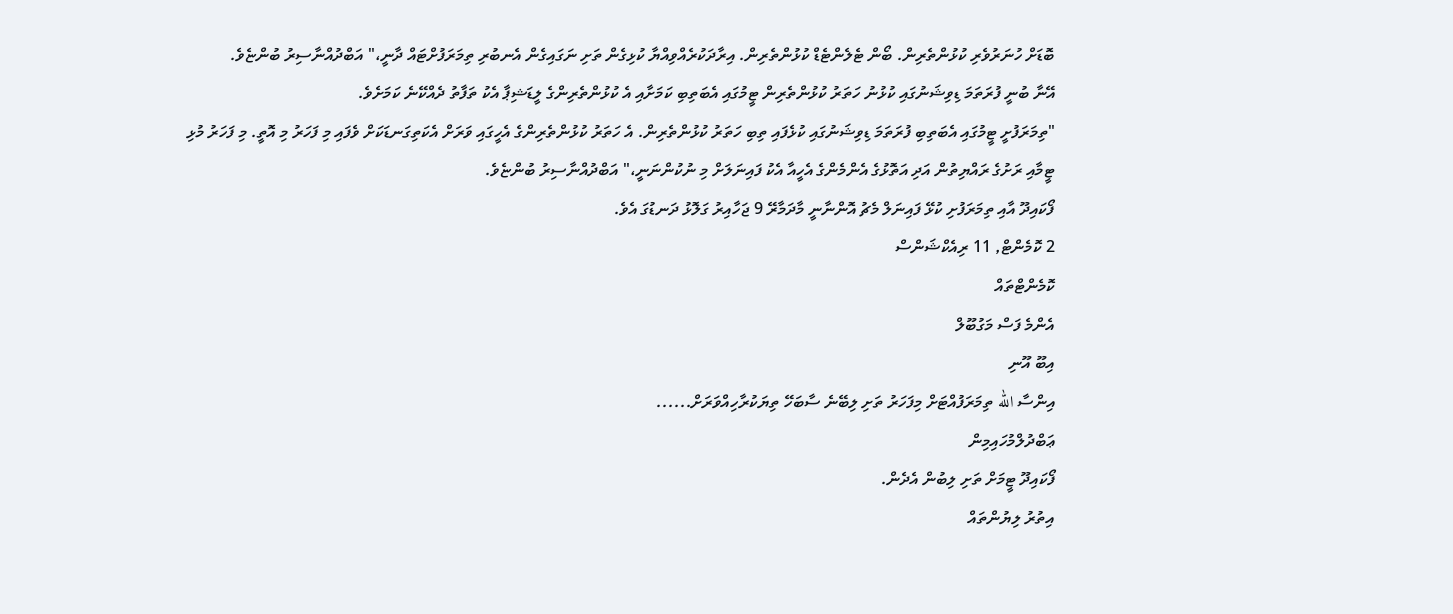ބޮޑަށް ހުނަރުވެރި ކުޅުންތެރިން. ބޯން ޓެލެންޓެޑް ކުޅުންތެރިން. އިރާދަކުރެއްވިއްޔާ ކުޅިގެން ތަށި ނަގައިގެން އެނބުރި ތިމަރަފުށްޓައް ދާނީ،" އަބްދުއްނާސިރު ބުންޏެވެ.
އޭނާ ބުނީ ފުރަތަމަ ޑިވިޝަނުގައި ކުޅުނު ހަތަރު ކުޅުންތެރިން ޓީމުގައި އެބަތިބި ކަމަށާއި އެ ކުޅުންތެރިންގެ ލީޑަޝިޕާ އެކު ތަފާތު ދެއްކޭނެ ކަމަށެވެ.
"ތިމަރަފުށީ ޓީމުގައި އެބަތިބި ފުރަތަމަ ޑިވިޝަނުގައި ކުޅެފައި ތިބި ހަތަރު ކުޅުންތެރިން. އެ ހަތަރު ކުޅުންތެރިންގެ އެހީގައި ވަރަށް އެކަތިގަނޑަކަށް ވެފައި މި ފަހަރު މި އޮތީ. މި ފަހަރު މުޅި ޓީމާއި ރަށުގެ ރައްޔިތުން އަދި އަތޮޅުގެ އެންމެންގެ އެހީއާ އެކު ފައިނަލަށް މި ނުކުންނަނީ،" އަބްދުއްނާސިރު ބުންޏެވެ.
ފޯކައިދޫ އާއި ތިމަރަފުށި ކުޅޭ ފައިނަލް މެޗު އޮންނާނީ މާދަމާރޭ 9 ޖަހާއިރު ގަލޮޅު ދަނޑުގަ އެވެ.
2 ކޮމެންޓް, 11 ރިއެކްޝަންސް
ކޮމެންޓްތައް
އެންމެ ފަސް މަގުބޫލް
އިބޫ އޫނި
އިންސާ الله ތިމަރަފުއްޓަށް މިފަހަރު ތަށި ލިބޭނެ ސާބަހޭ ތިޔަކުރާހިއްވަރަށް......
ޢަބްދުލްމުހައިމިން
ފޯކައިދޫ ޓީމަށް ތަށި ލިބުން އެދެން.
އިތުރު ލިޔުންތައް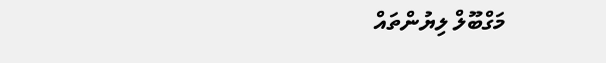މަގްބޫލް ލިޔުންތައް